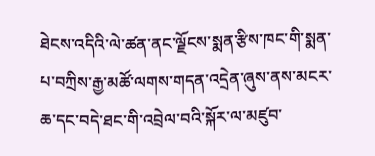ཐེངས་འདིའི་ལེ་ཚན་ནང་ལྗོངས་སྨན་རྩིས་ཁང་གི་སྨན་པ་བཀྲིས་རྒྱ་མཚོ་ལགས་གདན་འདྲེན་ཞུས་ནས་མངར་ཆ་དང་བདེ་ཐང་གི་འབྲེལ་བའི་སྐོར་ལ་མཛུབ་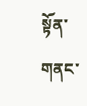སྟོན་གནང་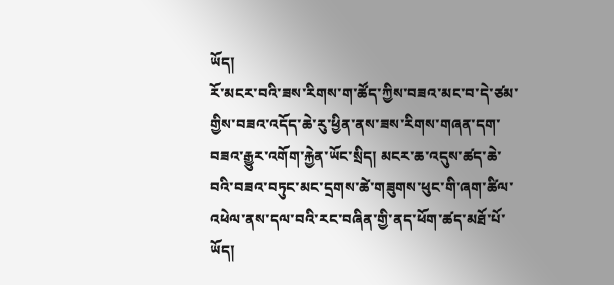ཡོད།
རོ་མངར་བའི་ཟས་རིགས་ག་ཚོད་ཀྱིས་བཟའ་མང་བ་དེ་ཙམ་གྱིས་བཟའ་འདོད་ཆེ་རུ་ཕྱིན་ནས་ཟས་རིགས་གཞན་དག་བཟའ་རྒྱུར་འགོག་རྐྱེན་ཡོང་སྲིད། མངར་ཆ་འདུས་ཚད་ཆེ་བའི་བཟའ་བཏུང་མང་དྲགས་ཚེ་གཟུགས་ཕུང་གི་ཞག་ཚིལ་འཕེལ་ནས་དལ་བའི་རང་བཞིན་གྱི་ནད་ཕོག་ཚད་མཐོ་པོ་ཡོད།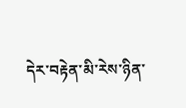དེར་བརྟེན་མི་རེས་ཉིན་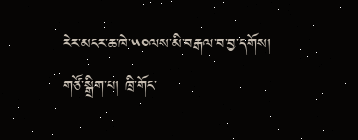རེར་མངར་ཆ་ཁེ་༥༠ལས་མི་བརྒལ་བ་བྱ་དགོས།
གཙོ་སྒྲིག་པ། ཁྲི་གོང་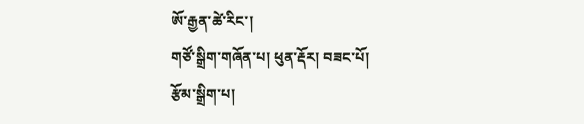ཨོ་རྒྱན་ཚེ་རིང་།
གཙོ་སྒྲིག་གཞོན་པ། ཕུན་རྡོར། བཟང་པོ།
རྩོམ་སྒྲིག་པ།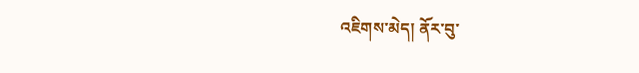འཇིགས་མེད། ནོར་བུ་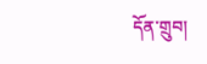དོན་གྲུབ།